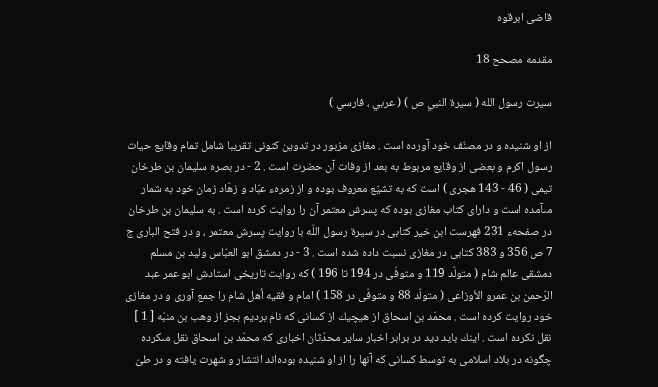قاضى ابرقوه

مقدمه مصحح 18

سيرت رسول الله ( سيرة النبي ص ) ( عربي ، فارسي )

از او شنيده و در مصنّف خود آورده است . مغازى مزبور در تدوين كنونى تقريبا شامل تمام وقايع حيات رسول اكرم و بعضى از وقايع مربوط به بعد از وفات آن حضرت است . 2 - در بصره سليمان بن طرخان تيمى ( 46 - 143 هجرى ) است كه به تشيّع معروف بوده و از زمرهء عبّاد و زهّاد زمان خود به شمار مىآمده است و داراى كتاب مغازى بوده كه پسرش معتمر آن را روايت كرده است . به سليمان بن طرخان در صفحهء 231 فهرست ابن خير كتابى در سيرة رسول اللّه با روايت پسرش معتمر ، و در فتح البارى ج 7 ص 356 و 383 كتابى در مغازى نسبت داده شده است . 3 - در دمشق ابو العبّاس وليد بن مسلم دمشقى عالم شام ( متولّد 119 و متوفّى در 194 تا 196 ) كه روايت تاريخى استادش ابو عمر عبد الرّحمن بن عمرو الأوزاعى ( متولّد 88 و متوفّى در 158 ) امام و فقيه أهل شام را جمع آورى و در مغازى خود روايت كرده است . محمّد بن اسحاق از هيچيك از كسانى كه نام برديم بجز از وهب بن منبّه [ 1 ] نقل نكرده است . اينك بايد ديد در برابر اخبار ساير محدّثان اخبارى كه محمّد بن اسحاق نقل مىكرده چگونه در بلاد اسلامى به توسط كسانى كه آنها را از او شنيده بوده‌اند انتشار و شهرت يافته و در طىّ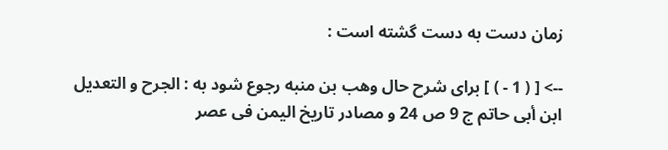زمان دست به دست گشته است :

--> [ ( 1 - ) ] براى شرح حال وهب بن منبه رجوع شود به : الجرح و التعديل ابن أبى حاتم ج 9 ص 24 و مصادر تاريخ اليمن فى عصر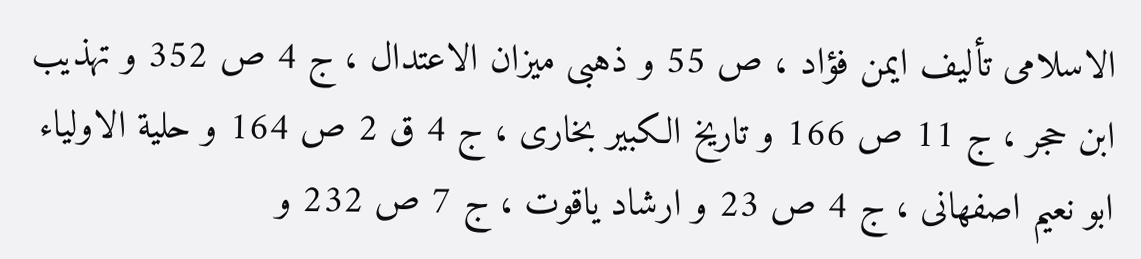الاسلامى تأليف ايمن فؤاد ، ص 55 و ذهبى ميزان الاعتدال ، ج 4 ص 352 و تهذيب ابن حجر ، ج 11 ص 166 و تاريخ الكبير بخارى ، ج 4 ق 2 ص 164 و حلية الاولياء ابو نعيم اصفهانى ، ج 4 ص 23 و ارشاد ياقوت ، ج 7 ص 232 و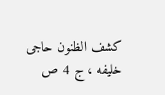كشف الظنون حاجى خليفه ، ج 4 ص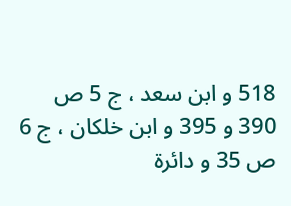518 و ابن سعد ، ج 5 ص 390 و 395 و ابن خلكان ، ج 6 ص 35 و دائرة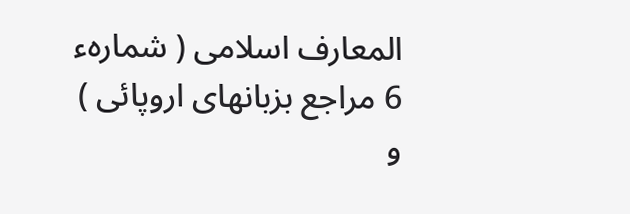المعارف اسلامى ( شمارهء 6 مراجع بزبانهاى اروپائى ) و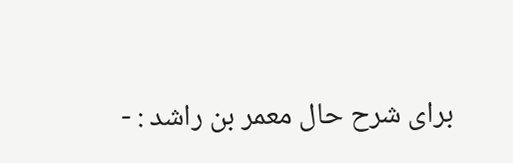براى شرح حال معمر بن راشد : -